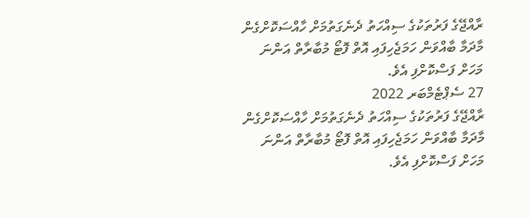ރާއްޖޭގެ ފަރުތަކުގެ ސިއްހަތު ދެނެގަތުމަށް ހާއްސަކޮށްގެން މާދަމާ ބާއްވަން ހަމަޖެހިފައި އޮތް ފޮޓޯ މުބާރާތް އަންނަ މަހަށް ފަސްކޮށްފި އެވެ.
27 ސެޕްޓެމްބަރ 2022
ރާއްޖޭގެ ފަރުތަކުގެ ސިއްހަތު ދެނެގަތުމަށް ހާއްސަކޮށްގެން މާދަމާ ބާއްވަން ހަމަޖެހިފައި އޮތް ފޮޓޯ މުބާރާތް އަންނަ މަހަށް ފަސްކޮށްފި އެވެ.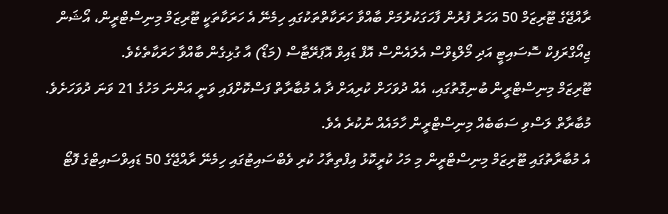ރާއްޖޭގެ ޓޫރިޒަމް 50 އަހަރު ފުރުން ފާހަގަކުރުމަށް ބާއްވާ ހަރަކާތްތަކުގައި ހިމެނޭ އެ ހަރަކާތަކީ ޓޫރިޒަމް މިނިސްޓްރީން، އޯޝަން ޖިއޯގްރަފިކް ސޮސައިޓީ އަދި މޯލްޑިވްސް އެލައެންސް އޮފް ޑައިވް އޮޕަރޭޓާސް (މަޑޯ) އާ ގުޅިގެން ބާއްވާ ހަރަކާތެކެވެ.
ޓޫރިޒަމް މިނިސްޓްރީން ބުނިގޮތުގައި، އެއް ދުވަހަށް ކުރިއަށް ދާ އެ މުބާރާތް ފަސްކޮށްފައި ވަނީ އަންނަ މަހުގެ 21 ވަނަ ދުވަހަށެވެ. މުބާރާތް ލަސްވި ސަބަބެއް މިނިސްޓްރީން ހާމައެއް ނުކުރެ އެވެ.
އެ މުބާރާތުގައި ޓޫރިޒަމް މިނިސްޓްރީން މި މަހު ކުރީކޮޅު އިފްތިތާހު ކުރި ވެބްސައިޓުގައި ހިމެނޭ ރާއްޖޭގެ 50 ޑައިވްސައިޓްގެ ފޮޓޯ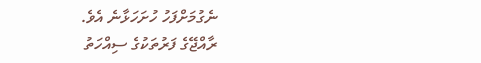ނެގުމަށްފަހު ހުށަހަޅާނެ އެވެ.
ރާއްޖޭގެ ފަރުތަކުގެ ސިއްހަތު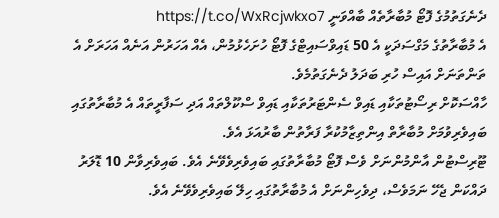ދެނެގަތުމުގެ ފޮޓޯ މުބާރާތެއް ބާއްވަނީ https://t.co/WxRcjwkxo7
އެ މުބާރާތުގެ މަގްސަދަކީ އެ 50 ޑައިވްސައިޓްގެ ފޮޓޯ ހުށަހެޅުމުން، އެއް އަހަރުން އަނެއް އަހަރަށް އެ ތަންތަނަށް އައިސް ހުރި ބަދަލު ދެނެގަތުމެވެ.
ހާއްސަކޮށް ރިސޯޓުތަކާއި ޑައިވް ސެންޓަރުތަކާއި ޑައިވް ސްކޫލްތައް އަދި ސަފާރީތައް އެ މުބާރާތުގައި ބައިވެރިވުމަށް މުބާރާތް އިންތިޒާމުކުރާ ފަރާތުން ބާރުއަޅަ އެވެ.
ޓޫރިސްޓުން އާންމުންނަށް ވެސް ފޮޓޯ މުބާރާތުގައި ބައިވެރިވެވޭނެ އެވެ. ބައިވެރިވާން 10 ޑޮލަރު ދައްކަން ޖެހޭ ނަމަވެސް، ދިވެހިންނަށް އެ މުބާރާތުގައި ހިލޭ ބައިވެރިވެވޭނެ އެވެ.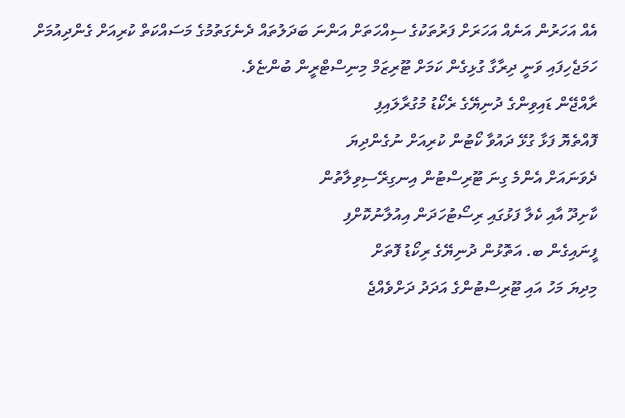އެއް އަހަރުން އަނެއް އަހަރަށް ފަރުތަކުގެ ސިއްހަތަށް އަންނަ ބަދަލުތައް ދެނެގަތުމުގެ މަސައްކަތް ކުރިއަށް ގެންދިއުމަށް ހަމަޖެހިފައި ވަނީ ދިރާގާ ގުޅިގެން ކަމަށް ޓޫރިޒަމް މިނިސްޓްރީން ބުންޏެވެ.
ރާއްޖޭން ޑައިވިންގެ ދުނިޔޭގެ ރެކޯޑު މުގުރާލައިފި
ފޮއްތެޔޮ ފަޅާ ގުޅޭ ދައުވާ ކޯޓުން ކުރިއަށް ނުގެންދިޔަ
ދެވަނައަށް އެންމެ ގިނަ ޓޫރިސްޓުން އިނގިރޭސިވިލާތުން
ކާށިދޫ އާއި ކެލާ ފަޅުގައި ރިސޯޓުހަދަން އިއުލާނުކޮށްފި
ފީނައިގެން ބ. އަތޮޅުން ދުނިޔޭގެ ރިކޯޑު ފޮތަށް
މިދިޔަ މަހު އައި ޓޫރިސްޓުންގެ އަދަދު ދަށްވެއްޖެ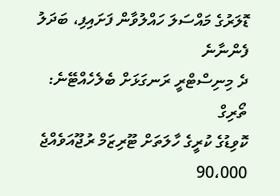ޑޮލަރުގެ މައްސަލަ ހައްލުވާން ފަށައިފި، ބަދަލު ފެންނާނެ
ދެ މިނިސްޓްރީ ރަނގަޅަށް ބެލެހެއްޓޭނެ: ތޯރިގް
ކޮވިޑުގެ ކުރީގެ ހާލަތަށް ޓޫރިޒަމް ރުޖޫއަވެއްޖެ
90،000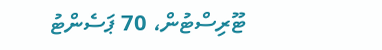ޓޫރިސްޓުން، 70 ޕަސެންޓު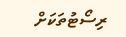ރިސޯޓުތަކަށް